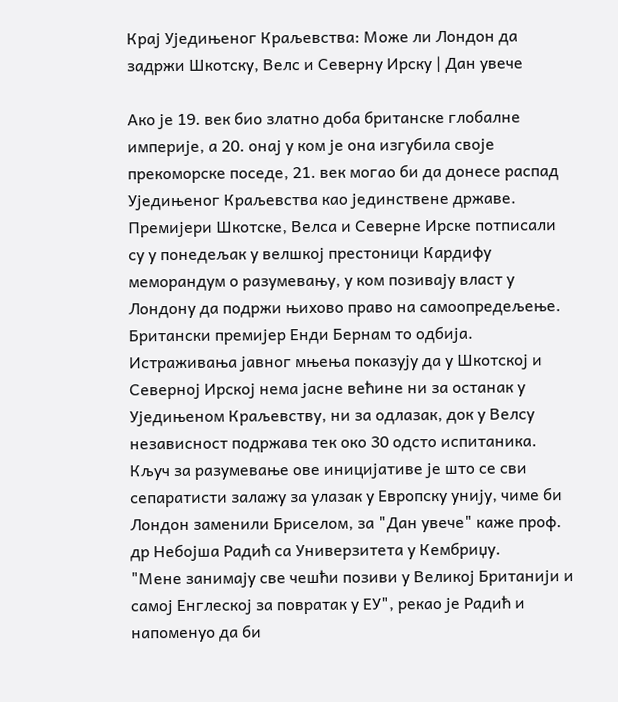Крај Уједињеног Краљевства: Може ли Лондон да задржи Шкотску, Велс и Северну Ирску | Дан увече

Ако је 19. век био златно доба британске глобалне империје, а 20. онај у ком је она изгубила своје прекоморске поседе, 21. век могао би да донесе распад Уједињеног Краљевства као јединствене државе.
Премијери Шкотске, Велса и Северне Ирске потписали су у понедељак у велшкој престоници Кардифу меморандум о разумевању, у ком позивају власт у Лондону да подржи њихово право на самоопредељење. Британски премијер Енди Бернам то одбија.
Истраживања јавног мњења показују да у Шкотској и Северној Ирској нема јасне већине ни за останак у Уједињеном Краљевству, ни за одлазак, док у Велсу независност подржава тек око 30 одсто испитаника.
Кључ за разумевање ове иницијативе је што се сви сепаратисти залажу за улазак у Европску унију, чиме би Лондон заменили Бриселом, за "Дан увече" каже проф. др Небојша Радић са Универзитета у Кембриџу.
"Мене занимају све чешћи позиви у Великој Британији и самој Енглеској за повратак у ЕУ", рекао је Радић и напоменуо да би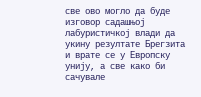све ово могло да буде изговор садашњој лабуристичкој влади да укину резултате Брегзита и врате се у Европску унију, а све како би сачувале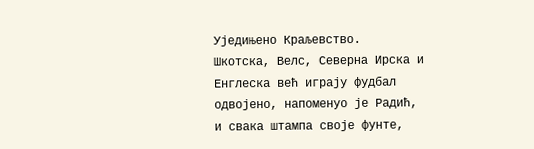Уједињено Краљевство.
Шкотска, Велс, Северна Ирска и Енглеска већ играју фудбал одвојено, напоменуо је Радић, и свака штампа своје фунте,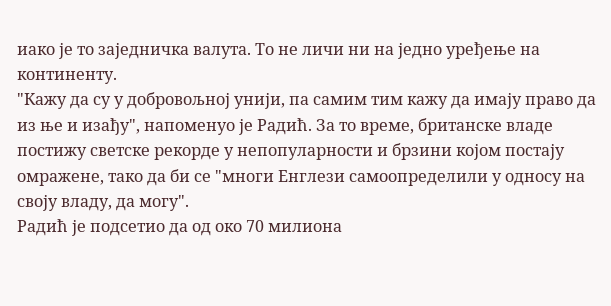иако је то заједничка валута. То не личи ни на једно уређење на континенту.
"Кажу да су у добровољној унији, па самим тим кажу да имају право да из ње и изађу", напоменуо је Радић. За то време, британске владе постижу светске рекорде у непопуларности и брзини којом постају омражене, тако да би се "многи Енглези самоопределили у односу на своју владу, да могу".
Радић је подсетио да од око 70 милиона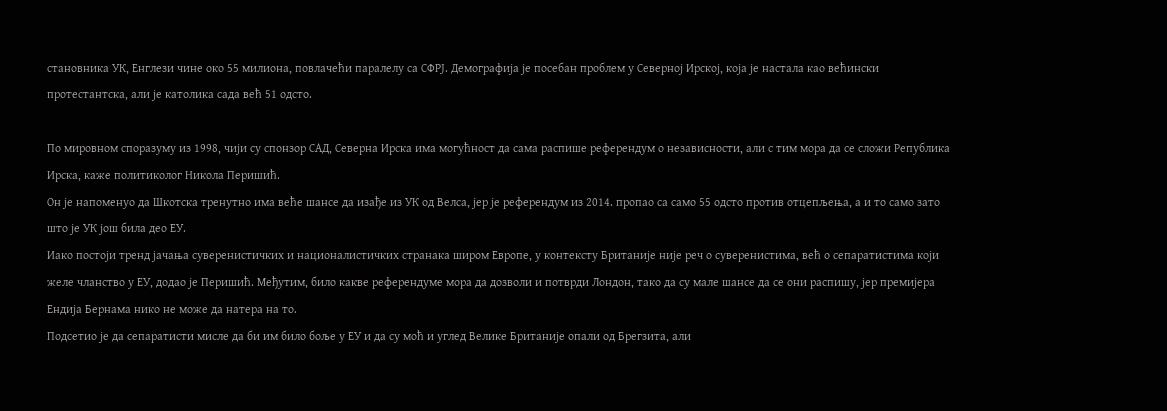становника УК, Енглези чине око 55 милиона, повлачећи паралелу са СФРЈ. Демографија је посебан проблем у Северној Ирској, која је настала као већински протестантска, али је католика сада већ 51 одсто.

По мировном споразуму из 1998, чији су спонзор САД, Северна Ирска има могућност да сама распише референдум о независности, али с тим мора да се сложи Република Ирска, каже политиколог Никола Перишић.
Он је напоменуо да Шкотска тренутно има веће шансе да изађе из УК од Велса, јер је референдум из 2014. пропао са само 55 одсто против отцепљења, а и то само зато што је УК још била део ЕУ.
Иако постоји тренд јачања суверенистичких и националистичких странака широм Европе, у контексту Британије није реч о суверенистима, већ о сепаратистима који желе чланство у ЕУ, додао је Перишић. Међутим, било какве референдуме мора да дозволи и потврди Лондон, тако да су мале шансе да се они распишу, јер премијера Ендија Бернама нико не може да натера на то.
Подсетио је да сепаратисти мисле да би им било боље у ЕУ и да су моћ и углед Велике Британије опали од Брегзита, али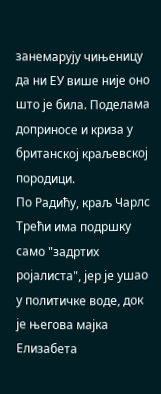занемарују чињеницу да ни ЕУ више није оно што је била. Поделама доприносе и криза у британској краљевској породици.
По Радићу, краљ Чарлс Трећи има подршку само "задртих ројалиста", јер је ушао у политичке воде, док је његова мајка Елизабета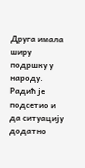Друга имала ширу подршку у народу.
Радић је подсетио и да ситуацију додатно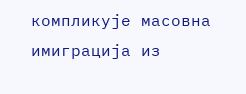компликује масовна имиграција из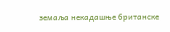земаља некадашње британске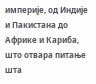империје, од Индије и Пакистана до Африке и Кариба, што отвара питање шта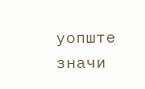уопште значи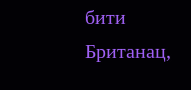бити Британац,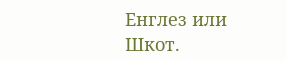Енглез или Шкот.